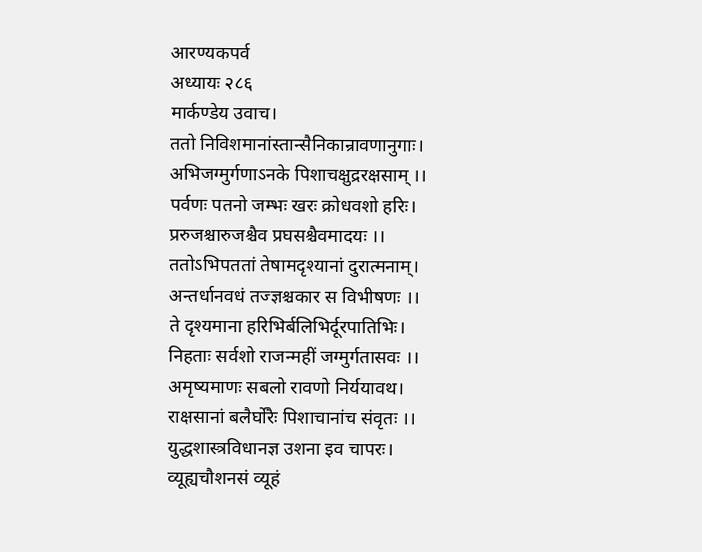आरण्यकपर्व
अध्यायः २८६
मार्कण्डेय उवाच।
ततो निविशमानांस्तान्सैनिकान्रावणानुगाः।
अभिजग्मुर्गणाऽनके पिशाचक्षुद्ररक्षसाम् ।।
पर्वणः पतनो जम्भः खरः क्रोधवशो हरिः।
प्ररुजश्चारुजश्चैव प्रघसश्चैवमादयः ।।
ततोऽभिपततां तेषामदृश्यानां दुरात्मनाम्।
अन्तर्धानवधं तज्ज्ञश्चकार स विभीषणः ।।
ते दृश्यमाना हरिभिर्बलिभिर्दूरपातिभिः।
निहताः सर्वशो राजन्महीं जग्मुर्गतासवः ।।
अमृष्यमाणः सबलो रावणो निर्ययावथ।
राक्षसानां बलैर्घोरैः पिशाचानांच संवृतः ।।
युद्धशास्त्रविधानज्ञ उशना इव चापरः।
व्यूह्यचौशनसं व्यूहं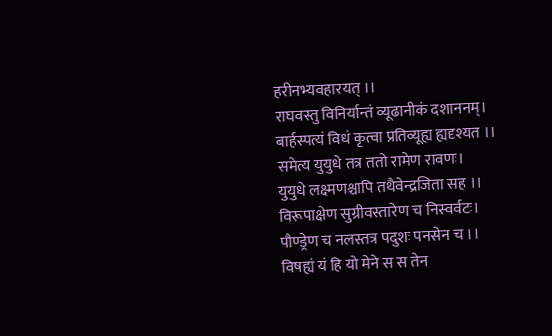हरीनभ्यवहारयत् ।।
राघवस्तु विनिर्यान्तं व्यूढानीकं दशाननम्।
बार्हस्पत्यं विधं कृत्वा प्रतिव्यूह्य ह्यदृश्यत ।।
समेत्य युयुधे तत्र ततो रामेण रावणः।
युयुधे लक्ष्मणश्चापि तथैवेन्द्रजिता सह ।।
विरूपाक्षेण सुग्रीवस्तारेण च निस्वर्वटः।
पौण्ड्रेण च नलस्तत्र पदुशः पनसेन च ।।
विषह्यं यं हि यो मेने स स तेन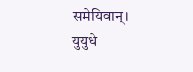समेयिवान्।
युयुधे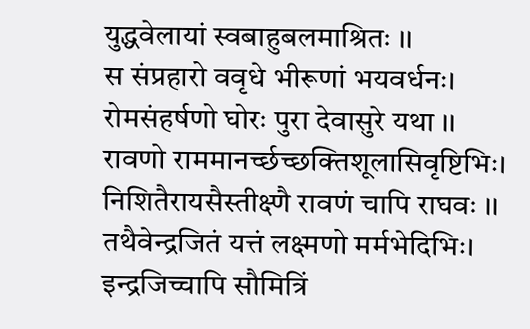युद्धवेलायां स्वबाहुबलमाश्रितः ।।
स संप्रहारो ववृधे भीरूणां भयवर्धनः।
रोमसंहर्षणो घोरः पुरा देवासुरे यथा ।।
रावणो राममानर्च्छच्छक्तिशूलासिवृष्टिभिः।
निशितैरायसैस्तीक्ष्णै रावणं चापि राघवः ।।
तथैवेन्द्रजितं यत्तं लक्ष्मणो मर्मभेदिभिः।
इन्द्रजिच्चापि सौमित्रिं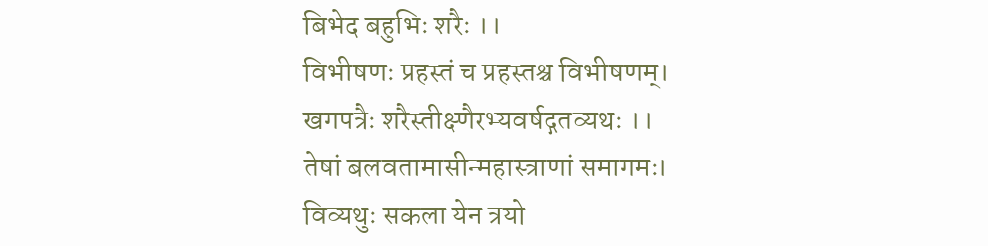बिभेद बहुभिः शरैः ।।
विभीषणः प्रहस्तं च प्रहस्तश्च विभीषणम्।
खगपत्रैः शरैस्तीक्ष्णैरभ्यवर्षद्गतव्यथः ।।
तेषां बलवतामासीन्महास्त्राणां समागमः।
विव्यथुः सकला येन त्रयो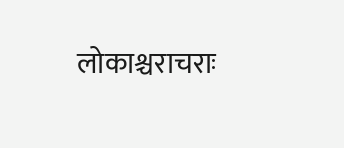लोकाश्चराचराः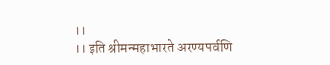।।
।। इति श्रीमन्महाभारते अरण्यपर्वणि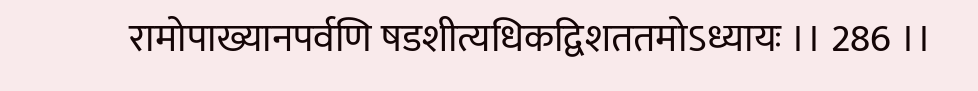रामोपाख्यानपर्वणि षडशीत्यधिकद्विशततमोऽध्यायः ।। 286 ।।